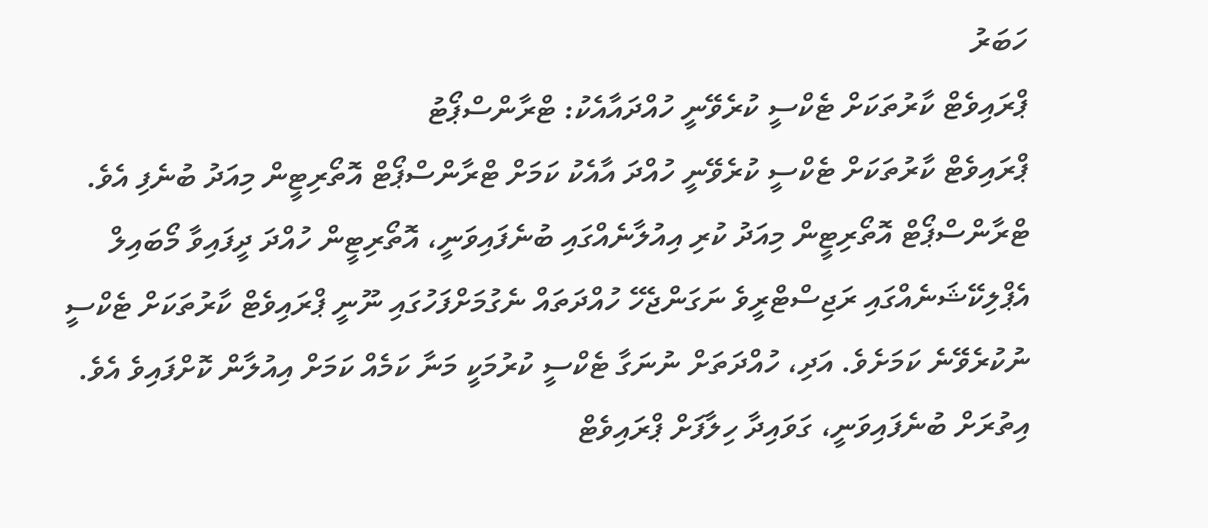ހަބަރު
ޕްރައިވެޓް ކާރުތަކަށް ޓެކްސީ ކުރެވޭނީ ހުއްދައާއެކު: ޓްރާންސްޕޯޓު
ޕްރައިވެޓް ކާރުތަކަށް ޓެކްސީ ކުރެވޭނީ ހުއްދަ އާއެކު ކަމަށް ޓްރާންސްޕޯޓް އޮތޯރިޓީން މިއަދު ބުނެފި އެވެ.
ޓްރާންސްޕޯޓް އޮތޯރިޓީން މިއަދު ކުރި އިއުލާނެއްގައި ބުނެފައިވަނީ، އޮތޯރިޓީން ހުއްދަ ދީފައިވާ މޯބައިލް އެޕްލިކޭޝަނެއްގައި ރަޖިސްޓްރީވެ ނަގަންޖެހޭ ހުއްދަތައް ނެގުމަށްފަހުގައި ނޫނީ ޕްރައިވެޓް ކާރުތަކަށް ޓެކްސީ ނުކުރެވޭނެ ކަމަށެވެ. އަދި، ހުއްދަތަށް ނުނަގާ ޓެކްސީ ކުރުމަކީ މަނާ ކަމެއް ކަމަށް އިއުލާން ކޮށްފައިވެ އެވެ.
އިތުރަށް ބުނެފައިވަނީ، ގަވައިދާ ހިލާފަށް ޕްރައިވެޓް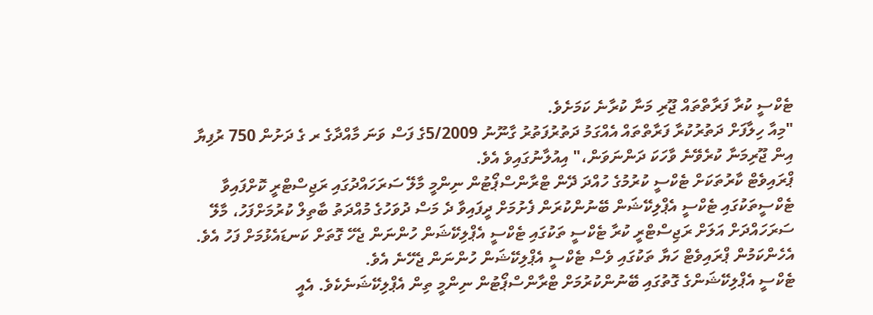ޓެކްސީ ކުރާ ފަރާތްތައް ޖޫރި މަނާ ކުރާނެ ކަމަށެވެ.
"މިއާ ހިލާފަށް ދަތުރުކުރާ ފަރާތްތައް އެއްގަމު ދަތުރުފަތުރު ގާނޫނު 5/2009ގެ ފަސް ވަނަ މާއްދާގެ ރ ގެ ދަށުން 750 ރުފިޔާ އިން ޖޫރިމަނާ ކުރެވޭނެ ވާހަކަ ދަންނަވަން،" އިއުލާނުގައިވެ އެވެ.
ޕްރައިވެޓް ކާރުތަކަށް ޓެކްސީ ކުރުމުގެ ހުއްދަ ދޭން ޓްރާންސްޕޯޓުން ނިންމީ މާލޭ ސަރަހައްދުގައި ރަޖިސްޓްރީ ކޮށްފައިވާ ޓެކްސީތަކުގައި ޓެކްސީ އެޕްލިކޭޝަން ބޭނުންކުރަން ފެށުމަށް ދީފައިވާ ދެ މަސް ދުވަހުގެ މުއްދަތު ބާތިލް ކުރުމަށްފަހު، މާލޭ ސަރަހައްދަށް އަލަށް ރަޖިސްޓްރީ ކުރާ ޓެކްސީ ތަކުގައި ޓެކްސީ އެޕްލިކޭޝަން ހުންނަން ޖެހޭ ގޮތަށް ކަނޑައެޅުމަށް ފަހު އެވެ. އެހެންކަމުން ޕްރައިވެޓް ހަޔާ ތަކުގައި ވެސް ޓެކްސީ އެޕްލިކޭޝަން ހުންނަން ޖެހޭނެ އެވެ.
ޓެކްސީ އެޕްލިކޭޝަންގެ ގޮތުގައި ބޭނުންކުރުމަށް ޓްރާންސްޕޯޓުން ނިންމީ ތިން އެޕްލިކޭޝަނެކެވެ. އެއީ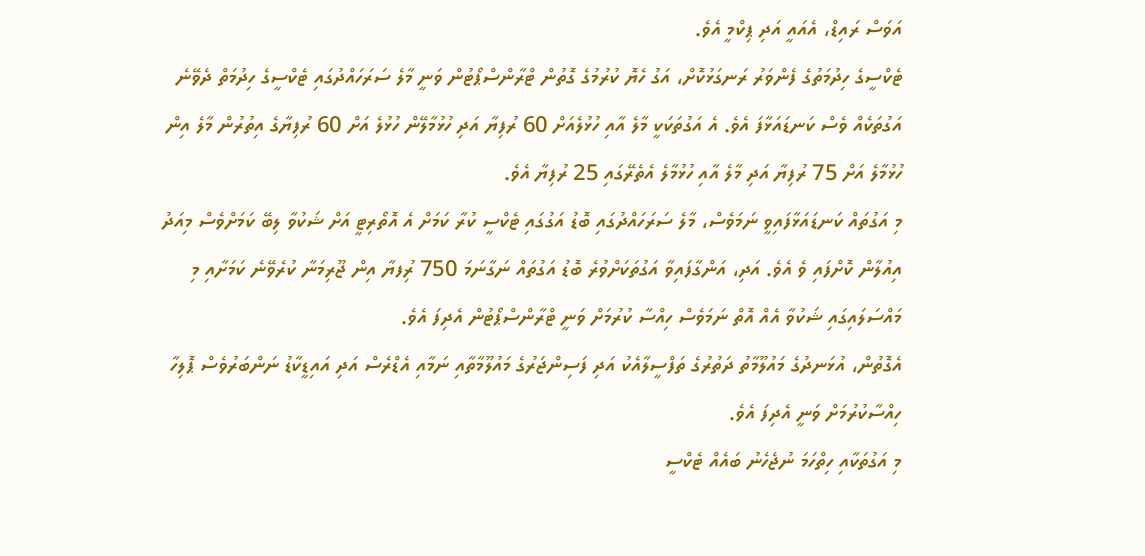އަވަސް ރައިޑް، އެއައީ އަދި ޕިކްމީ އެވެ.
ޓެކްސީގެ ހިދުމަތުގެ ފެންވަރު ރަނގަޅުކޮށް، އަގު ހެޔޮ ކުރުމުގެ ގޮތުން ޓްރާންސްޕޯޓުން ވަނީ މާލެ ސަރަހައްދުގައި ޓެކްސީގެ ހިދުމަތް ދެވޭނެ އަގުތަކެއް ވެސް ކަނޑައަޅާފަ އެވެ. އެ އަގުތަކަކީ މާލެ އާއި ހުޅުލެއަށް 60 ރުފިޔާ އަދި ހުޅުމާލޭން ހުޅުލެ އަށް 60 ރުފިޔާގެ އިތުރުން މާލެ އިން ހުޅުމާލެ އަށް 75 ރުފިޔާ އަދި މާލެ އާއި ހުޅުމާލެ އެތެރޭގައި 25 ރުފިޔާ އެވެ.
މި އަގުތައް ކަނޑައަޅާފައިވީ ނަމަވެސް، މާލެ ސަރަހައްދުގައި ބޮޑު އަގުގައި ޓެކްސީ ކުރާ ކަމަށް އެ އޮތޯރިޓީ އަށް ޝަކުވާ ލިބޭ ކަމަށްވެސް މިއަދު އިއުލާން ކޮށްފައި ވެ އެވެ. އަދި، އަންގާފައިވާ އަގުތަކަށްވުރެ ބޮޑު އަގުތައް ނަގާނަމަ 750 ރުިފޔާ އިން ޖޫރިމަނާ ކުރެވޭނެ ކަމަށާއި މި މައްސަލައިގައި ޝަކުވާ އެއް އޮތް ނަމަވެސް ހިއްސާ ކުރުމަށް ވަނީ ޓްރާންސްޕޯޓުން އެދިފަ އެވެ.
އެގޮތުން، އުޅަނދުގެ މައުލޫމާތު ދަތުރުގެ ތަފްސީލާއެކު އަދި ފަސިންޖަރުގެ މައުލޫމާތާއި ނަމާއި އެޑްރެސް އަދި އައިޑީކާޑު ނަންބަރުވެސް ޕޮލިހާ ހިއްސާކުރުމަށް ވަނީ އެދިފަ އެވެ.
މި އަގުތަކާއި ހިތްހަމަ ނުޖެހެނު ބައެއް ޓެކްސީ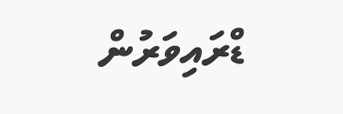ޑްރައިވަރުން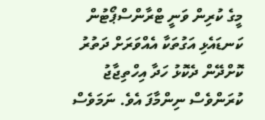މީގެ ކުރިން ވަނީ ޓްރާންސްޕޯޓުން ކަނޑައެޅި އަގުތަކާ އެއްވަރަށް ދަތުރު ކޮށްދޭން ދެކޮޅު ހަދާ އިހްތިޖާޖު ކުރަންވެސް ނިންމާފަ އެވެ. ނަމަވެސް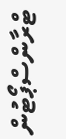ޓްރާންސްޕޯޓުން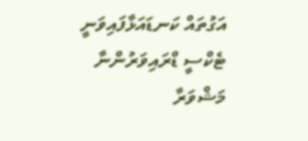އަގުތައް ކަނޑައަޅާފައިވަނީ ޓެކްސީ ޑްރައިވަރުންނާ މަޝްވަރާ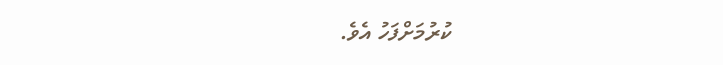ކުރުމަށްފަހު އެވެ.